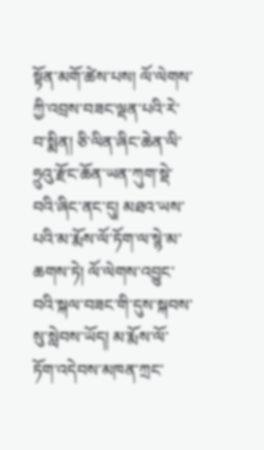སྟོན་མགོ་ཚེས་པས། ལོ་ལེགས་ཀྱི་འབྲས་བཟང་ལྡན་པའི་རེ་བ་སྨིན། ཅི་ལིན་ཞིང་ཆེན་ལི་ཧྲུའུ་རྫོང་ཆོན་ཡན་ཀུག་སྡེ་བའི་ཞིང་ནང་དུ། མཐའ་ཡས་པའི་མ་རྨོས་ལོ་ཏོག་ལ་སྙེ་མ་ཆགས་ཏེ། ལོ་ལེགས་འབྱུང་བའི་སྐལ་བཟང་གི་དུས་སྐབས་སུ་སླེབས་ཡོད། མ་རྨོས་ལོ་ཏོག་འདེབས་མཁན་ཀྲང་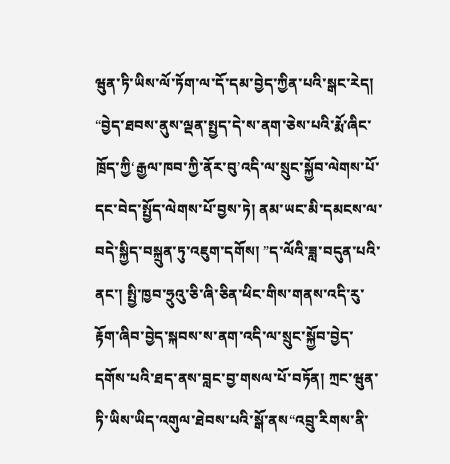ཝུན་ཏི་ཡིས་ལོ་ཏོག་ལ་དོ་དམ་བྱེད་ཀྱིན་པའི་སྒང་རེད།
“བྱེད་ཐབས་ནུས་ལྡན་སྤྱད་དེ་ས་ནག་ཅེས་པའི་རྨོ་ཞིང་ཁྲོད་ཀྱི‘རྒྱལ་ཁབ་ཀྱི་ནོར་བུ’འདི་ལ་སྲུང་སྐྱོབ་ལེགས་པོ་དང་བེད་སྤྱོད་ལེགས་པོ་བྱས་ཏེ། ནམ་ཡང་མི་དམངས་ལ་བདེ་སྐྱིད་བསྐྲུན་ཏུ་འཇུག་དགོས། ”ད་ལོའི་ཟླ་བདུན་པའི་ནང་། སྤྱི་ཁྱབ་ཧྲུའུ་ཅི་ཞི་ཅིན་ཕིང་གིས་གནས་འདི་རུ་རྟོག་ཞིབ་བྱེད་སྐབས་ས་ནག་འདི་ལ་སྲུང་སྐྱོབ་བྱེད་དགོས་པའི་ཐད་ནས་བླང་བྱ་གསལ་པོ་བཏོན། ཀྲང་ཝུན་ཏི་ཡིས་ཡིད་འགུལ་ཐེབས་པའི་སྒོ་ནས“འབྲུ་རིགས་ནི་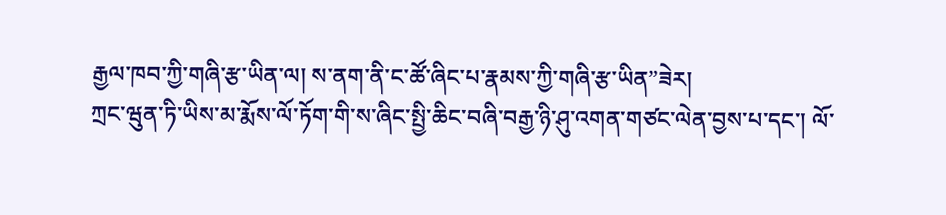རྒྱལ་ཁབ་ཀྱི་གཞི་རྩ་ཡིན་ལ། ས་ནག་ནི་ང་ཚོ་ཞིང་པ་རྣམས་ཀྱི་གཞི་རྩ་ཡིན”ཟེར།
ཀྲང་ཝུན་ཏི་ཡིས་མ་རྨོས་ལོ་ཏོག་གི་ས་ཞིང་སྤྱི་ཆིང་བཞི་བརྒྱ་ཉི་ཤུ་འགན་གཙང་ལེན་བྱས་པ་དང་། ལོ་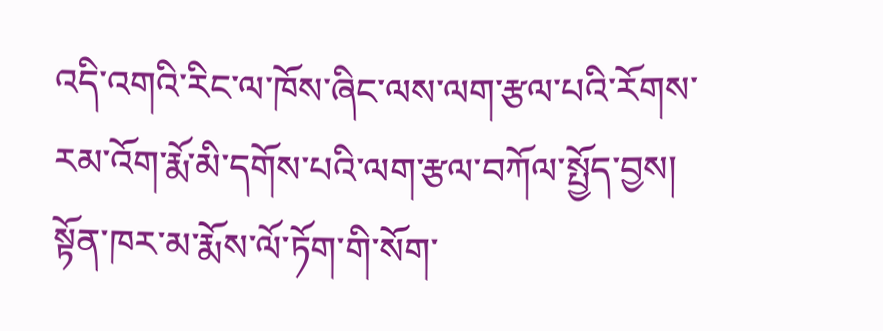འདི་འགའི་རིང་ལ་ཁོས་ཞིང་ལས་ལག་རྩལ་པའི་རོགས་རམ་འོག་རྨོ་མི་དགོས་པའི་ལག་རྩལ་བཀོལ་སྤྱོད་བྱས། སྟོན་ཁར་མ་རྨོས་ལོ་ཏོག་གི་སོག་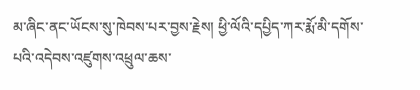མ་ཞིང་ནང་ཡོངས་སུ་ཁེབས་པར་བྱས་རྗེས། ཕྱི་ལོའི་དཔྱིད་ཀར་རྨོ་མི་དགོས་པའི་འདེབས་འཛུགས་འཕྲུལ་ཆས་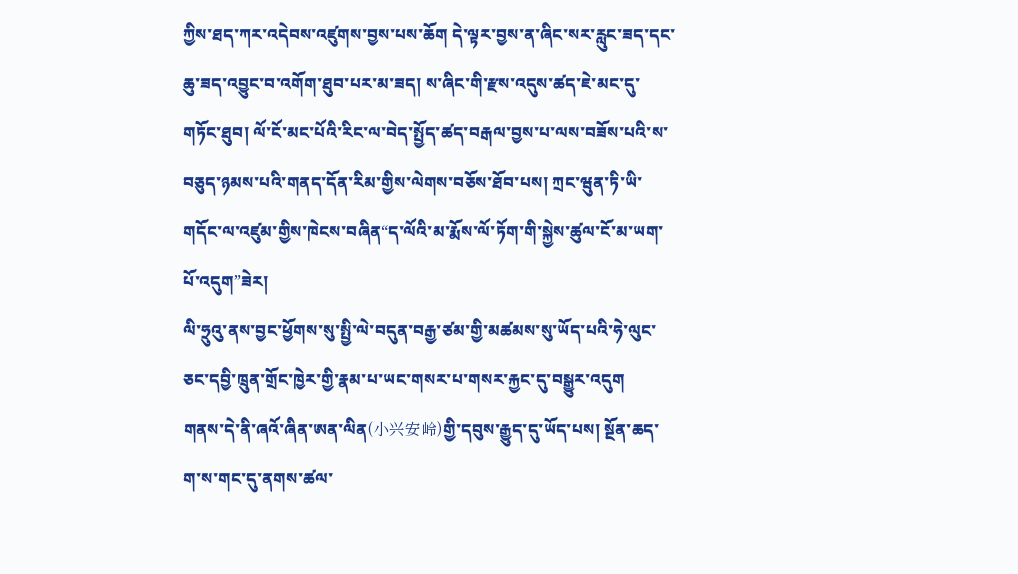ཀྱིས་ཐད་ཀར་འདེབས་འཛུགས་བྱས་པས་ཆོག དེ་ལྟར་བྱས་ན་ཞིང་སར་རླུང་ཟད་དང་ཆུ་ཟད་འབྱུང་བ་འགོག་ཐུབ་པར་མ་ཟད། ས་ཞིང་གི་རྫས་འདུས་ཚད་ཇེ་མང་དུ་གཏོང་ཐུབ། ལོ་ངོ་མང་པོའི་རིང་ལ་བེད་སྤྱོད་ཚད་བརྒལ་བྱས་པ་ལས་བཟོས་པའི་ས་བཅུད་ཉམས་པའི་གནད་དོན་རིམ་གྱིས་ལེགས་བཅོས་ཐོབ་པས། ཀྲང་ཝུན་ཏི་ཡི་གདོང་ལ་འཛུམ་གྱིས་ཁེངས་བཞིན“ད་ལོའི་མ་རྨོས་ལོ་ཏོག་གི་སྐྱེས་ཚུལ་ངོ་མ་ཡག་པོ་འདུག”ཟེར།
ལི་ཧྲུའུ་ནས་བྱང་ཕྱོགས་སུ་སྤྱི་ལེ་བདུན་བརྒྱ་ཙམ་གྱི་མཚམས་སུ་ཡོད་པའི་ཧེ་ལུང་ཅང་དབྱི་ཁྲུན་གྲོང་ཁྱེར་གྱི་རྣམ་པ་ཡང་གསར་པ་གསར་རྐྱང་དུ་བསྒྱུར་འདུག
གནས་དེ་ནི་ཞའོ་ཞིན་ཨན་ལིན(小兴安岭)གྱི་དབུས་རྒྱུད་དུ་ཡོད་པས། སྔོན་ཆད་ག་ས་གང་དུ་ནགས་ཚལ་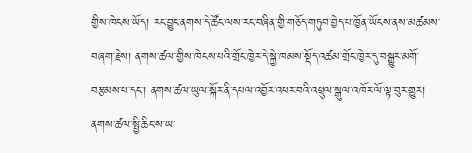གྱིས་ཁེངས་ཡོད། རང་བྱུང་ནགས་དེ་ཚོང་ལས་རང་བཞིན་གྱི་གཅོད་གཏུབ་བྱེད་པ་ཁྱོན་ཡོངས་ནས་མཚམས་བཞག་རྗེས། ནགས་ཚལ་གྱིས་ཁེངས་པའི་གྲོང་ཁྱེར་དེ་སྐྱེ་ཁམས་སྡོད་འཚམ་གྲོང་ཁྱེར་དུ་བསྒྱུར་མགོ་བརྩམས་པ་དང་། ནགས་ཚལ་ཡུལ་སྐོར་ནི་དཔལ་འབྱོར་འཕར་བའི་འཕྲུལ་སྒུལ་འཁོར་ལོ་ལྟ་བུར་གྱུར།
ནགས་ཚལ་སྤྱི་ཆིང་ས་ཡ་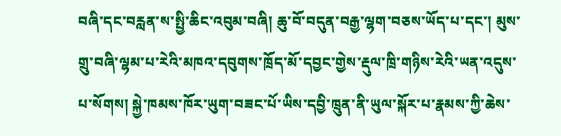བཞི་དང་བརླན་ས་སྤྱི་ཆིང་འབུམ་བཞི། ཆུ་བོ་བདུན་བརྒྱ་ལྷག་བཅས་ཡོད་པ་དང་། མུས་གྲུ་བཞི་ལྷམ་པ་རེའི་མཁའ་དབུགས་ཁྲོད་མོ་དབྱང་གྱེས་རྡུལ་ཁྲི་གཉིས་རེའི་ཡན་འདུས་པ་སོགས། སྐྱེ་ཁམས་ཁོར་ཡུག་བཟང་པོ་ཡིས་དབྱི་ཁྲུན་ནི་ཡུལ་སྐོར་པ་རྣམས་ཀྱི་ཆེས་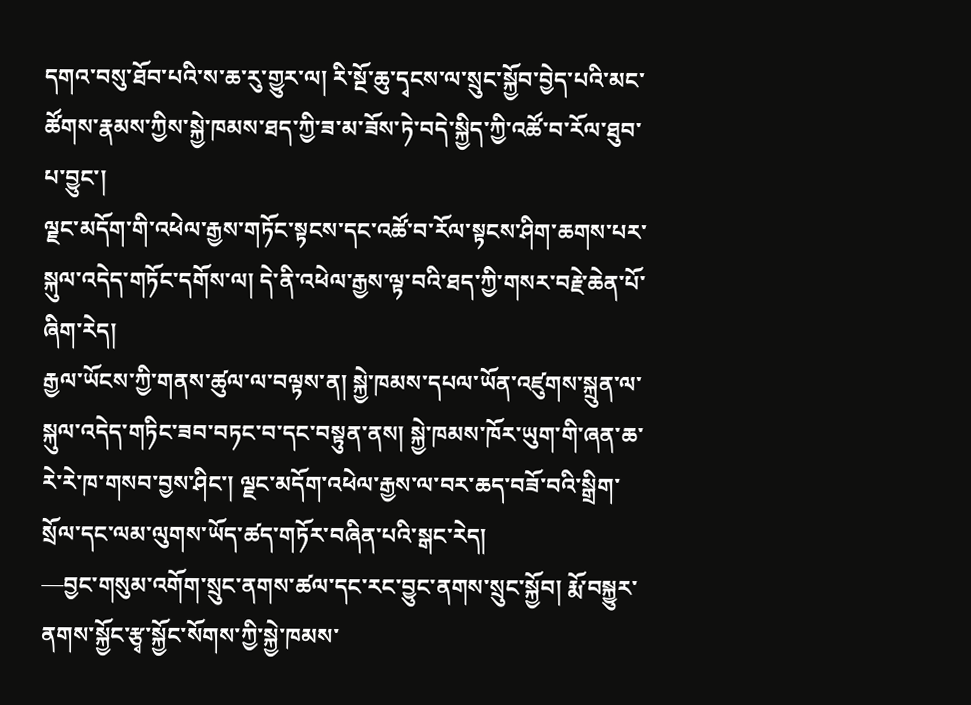དགའ་བསུ་ཐོབ་པའི་ས་ཆ་རུ་གྱུར་ལ། རི་སྔོ་ཆུ་དྭངས་ལ་སྲུང་སྐྱོབ་བྱེད་པའི་མང་ཚོགས་རྣམས་ཀྱིས་སྐྱེ་ཁམས་ཐད་ཀྱི་ཟ་མ་ཟོས་ཏེ་བདེ་སྐྱིད་ཀྱི་འཚོ་བ་རོལ་ཐུབ་པ་བྱུང་།
ལྗང་མདོག་གི་འཕེལ་རྒྱས་གཏོང་སྟངས་དང་འཚོ་བ་རོལ་སྟངས་ཤིག་ཆགས་པར་སྐུལ་འདེད་གཏོང་དགོས་ལ། དེ་ནི་འཕེལ་རྒྱས་ལྟ་བའི་ཐད་ཀྱི་གསར་བརྗེ་ཆེན་པོ་ཞིག་རེད།
རྒྱལ་ཡོངས་ཀྱི་གནས་ཚུལ་ལ་བལྟས་ན། སྐྱེ་ཁམས་དཔལ་ཡོན་འཛུགས་སྐྲུན་ལ་སྐུལ་འདེད་གཏིང་ཟབ་བཏང་བ་དང་བསྟུན་ནས། སྐྱེ་ཁམས་ཁོར་ཡུག་གི་ཞན་ཆ་རེ་རེ་ཁ་གསབ་བྱས་ཤིང་། ལྗང་མདོག་འཕེལ་རྒྱས་ལ་བར་ཆད་བཟོ་བའི་སྒྲིག་སྲོལ་དང་ལམ་ལུགས་ཡོད་ཚད་གཏོར་བཞིན་པའི་སྒང་རེད།
—བྱང་གསུམ་འགོག་སྲུང་ནགས་ཚལ་དང་རང་བྱུང་ནགས་སྲུང་སྐྱོབ། རྨོ་བསྐྱུར་ནགས་སྐྱོང་རྩྭ་སྐྱོང་སོགས་ཀྱི་སྐྱེ་ཁམས་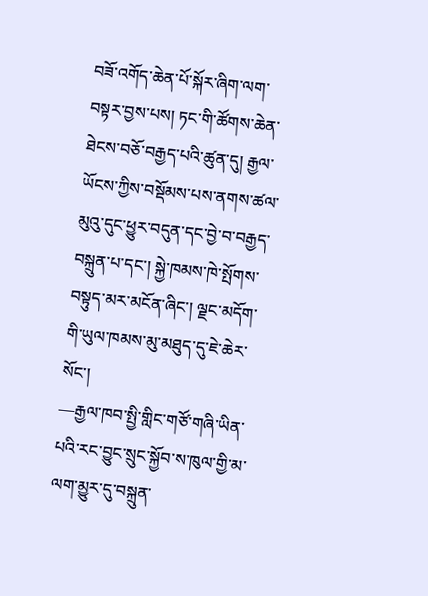བཟོ་འགོད་ཆེན་པོ་སྐོར་ཞིག་ལག་བསྟར་བྱས་པས། ཏང་གི་ཚོགས་ཆེན་ཐེངས་བཅོ་བརྒྱད་པའི་ཚུན་དུ། རྒྱལ་ཡོངས་ཀྱིས་བསྡོམས་པས་ནགས་ཚལ་མུའུ་དུང་ཕྱུར་བདུན་དང་བྱེ་བ་བརྒྱད་བསྐྲུན་པ་དང་། སྐྱེ་ཁམས་ཁེ་སྤོགས་བསྟུད་མར་མངོན་ཞིང་། ལྗང་མདོག་གི་ཡུལ་ཁམས་མུ་མཐུད་དུ་ཇེ་ཆེར་སོང་།
—རྒྱལ་ཁབ་སྤྱི་གླིང་གཙོ་གཞི་ཡིན་པའི་རང་བྱུང་སྲུང་སྐྱོབ་ས་ཁུལ་གྱི་མ་ལག་མྱུར་དུ་བསྐྲུན་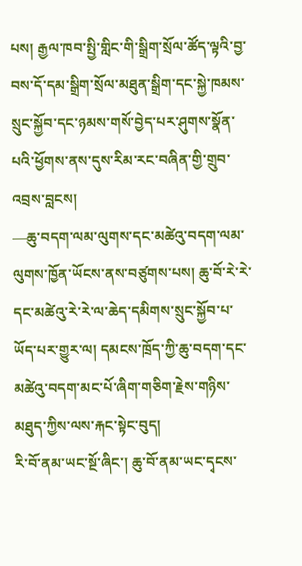པས། རྒྱལ་ཁབ་སྤྱི་གླིང་གི་སྒྲིག་སྲོལ་ཚོད་ལྟའི་བྱ་བས་དོ་དམ་སྒྲིག་སྲོལ་མཐུན་སྒྲིག་དང་སྐྱེ་ཁམས་སྲུང་སྐྱོབ་དང་ཉམས་གསོ་བྱེད་པར་ཤུགས་སྣོན་པའི་ཕྱོགས་ནས་དུས་རིམ་རང་བཞིན་གྱི་གྲུབ་འབྲས་བླངས།
—ཆུ་བདག་ལམ་ལུགས་དང་མཚེའུ་བདག་ལམ་ལུགས་ཁྱོན་ཡོངས་ནས་བཙུགས་པས། ཆུ་བོ་རེ་རེ་དང་མཚེའུ་རེ་རེ་ལ་ཆེད་དམིགས་སྲུང་སྐྱོབ་པ་ཡོད་པར་གྱུར་ལ། དམངས་ཁྲོད་ཀྱི་ཆུ་བདག་དང་མཚེའུ་བདག་མང་པོ་ཞིག་གཅིག་རྗེས་གཉིས་མཐུད་ཀྱིས་ལས་རྐང་སྟེང་བུད།
རི་བོ་ནམ་ཡང་སྔོ་ཞིང་། ཆུ་བོ་ནམ་ཡང་དྭངས་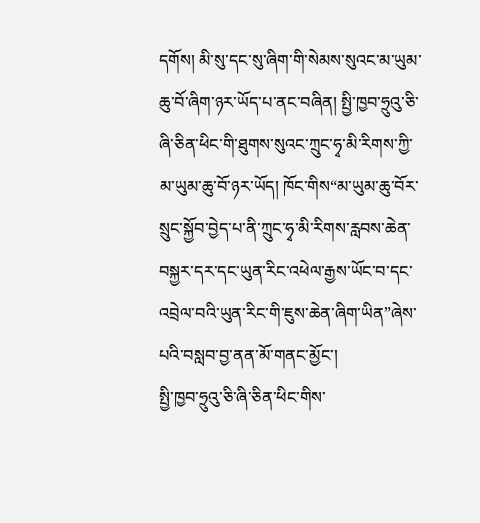དགོས། མི་སུ་དང་སུ་ཞིག་གི་སེམས་སུའང་མ་ཡུམ་ཆུ་བོ་ཞིག་ཉར་ཡོད་པ་ནང་བཞིན། སྤྱི་ཁྱབ་ཧྲུའུ་ཅི་ཞི་ཅིན་ཕིང་གི་ཐུགས་སུའང་ཀྲུང་ཧྭ་མི་རིགས་ཀྱི་མ་ཡུམ་ཆུ་བོ་ཉར་ཡོད། ཁོང་གིས“མ་ཡུམ་ཆུ་བོར་སྲུང་སྐྱོབ་བྱེད་པ་ནི་ཀྲུང་ཧྭ་མི་རིགས་རླབས་ཆེན་བསྐྱར་དར་དང་ཡུན་རིང་འཕེལ་རྒྱས་ཡོང་བ་དང་འབྲེལ་བའི་ཡུན་རིང་གི་ཇུས་ཆེན་ཞིག་ཡིན”ཞེས་པའི་བསླབ་བྱ་ནན་མོ་གནང་མྱོང་།
སྤྱི་ཁྱབ་ཧྲུའུ་ཅི་ཞི་ཅིན་ཕིང་གིས་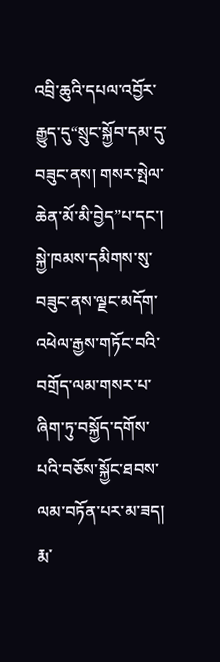འབྲི་ཆུའི་དཔལ་འབྱོར་རྒྱུད་དུ“སྲུང་སྐྱོབ་དམ་དུ་བཟུང་ནས། གསར་སྤེལ་ཆེན་མོ་མི་བྱེད”པ་དང་། སྐྱེ་ཁམས་དམིགས་སུ་བཟུང་ནས་ལྗང་མདོག་འཕེལ་རྒྱས་གཏོང་བའི་བགྲོད་ལམ་གསར་པ་ཞིག་ཏུ་བསྐྱོད་དགོས་པའི་བཅོས་སྐྱོང་ཐབས་ལམ་བཏོན་པར་མ་ཟད།
རྨ་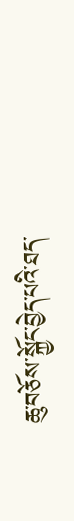ཆུ་བཅོས་སྐྱོང་བྱེད་པའི་ཐད་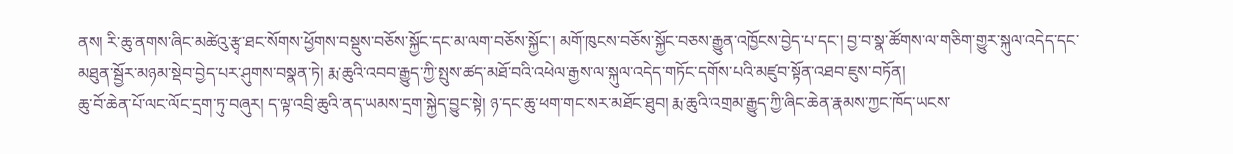ནས། རི་ཆུ་ནགས་ཞིང་མཚེའུ་རྩྭ་ཐང་སོགས་ཕྱོགས་བསྡུས་བཅོས་སྐྱོང་དང་མ་ལག་བཅོས་སྐྱོང་། མགོ་ཁུངས་བཅོས་སྐྱོང་བཅས་རྒྱུན་འཁྱོངས་བྱེད་པ་དང་། བྱ་བ་སྣ་ཚོགས་ལ་གཅིག་གྱུར་སྐུལ་འདེད་དང་མཐུན་སྦྱོར་མཉམ་སྡེབ་བྱེད་པར་ཤུགས་བསྣན་ཏེ། རྨ་ཆུའི་འབབ་རྒྱུད་ཀྱི་སྤུས་ཚད་མཐོ་བའི་འཕེལ་རྒྱས་ལ་སྐུལ་འདེད་གཏོང་དགོས་པའི་མཛུབ་སྟོན་འཐབ་ཇུས་བཏོན།
ཆུ་བོ་ཆེན་པོ་ལང་ལོང་དྲག་ཏུ་བཞུར། ད་ལྟ་འབྲི་ཆུའི་ནད་ཡམས་དྲག་སྐྱེད་བྱུང་སྟེ། ཉ་དང་ཆུ་ཕག་གང་སར་མཐོང་ཐུབ། རྨ་ཆུའི་འགྲམ་རྒྱུད་ཀྱི་ཞིང་ཆེན་རྣམས་ཀྱང་ཁོད་ཡངས་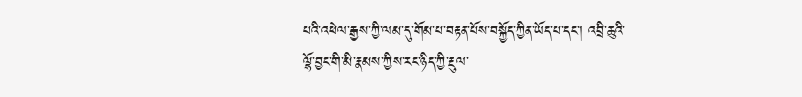པའི་འཕེལ་རྒྱས་ཀྱི་ལམ་དུ་གོམ་པ་བརྟན་པོས་བསྐྱོད་ཀྱིན་ཡོད་པ་དང་། འབྲི་ཆུའི་ལྷོ་བྱང་གི་མི་རྣམས་ཀྱིས་རང་ཉིད་ཀྱི་རྔུལ་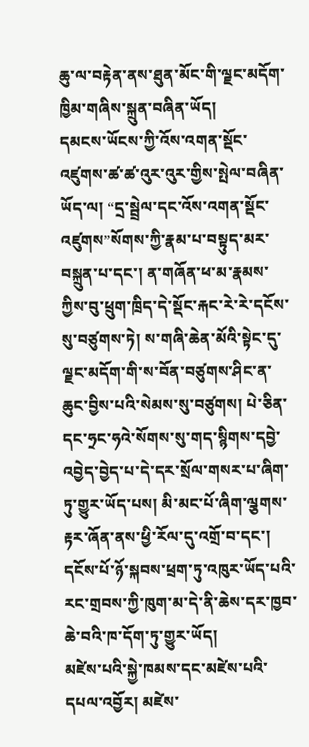ཆུ་ལ་བརྟེན་ནས་ཐུན་མོང་གི་ལྗང་མདོག་ཁྱིམ་གཞིས་སྐྲུན་བཞིན་ཡོད།
དམངས་ཡོངས་ཀྱི་འོས་འགན་སྡོང་འཛུགས་ཚ་ཚ་འུར་འུར་གྱིས་སྤེལ་བཞིན་ཡོད་ལ། “དྲ་སྦྲེལ་དང་འོས་འགན་སྡོང་འཛུགས”སོགས་ཀྱི་རྣམ་པ་བསྟུད་མར་བསྐྲུན་པ་དང་། ན་གཞོན་ཕ་མ་རྣམས་ཀྱིས་བུ་ཕྲུག་ཁྲིད་དེ་སྡོང་རྐང་རེ་རེ་དངོས་སུ་བཙུགས་ཏེ། ས་གཞི་ཆེན་མོའི་སྟེང་དུ་ལྗང་མདོག་གི་ས་བོན་བཙུགས་ཤིང་ན་ཆུང་བྱིས་པའི་སེམས་སུ་བཙུགས། པེ་ཅིན་དང་ཧྲང་ཧའེ་སོགས་སུ་གད་སྙིགས་དབྱེ་འབྱེད་བྱེད་པ་དེ་དར་སྲོལ་གསར་པ་ཞིག་ཏུ་གྱུར་ཡོད་པས། མི་མང་པོ་ཞིག་ལྕགས་རྟར་ཞོན་ནས་ཕྱི་རོལ་དུ་འགྲོ་བ་དང་། དངོས་པོ་ཉོ་སྐབས་ཕྲག་ཏུ་འཁུར་ཡོད་པའི་རང་གྲབས་ཀྱི་ཁུག་མ་དེ་ནི་ཆེས་དར་ཁྱབ་ཆེ་བའི་ཁ་དོག་ཏུ་གྱུར་ཡོད།
མཛེས་པའི་སྐྱེ་ཁམས་དང་མཛེས་པའི་དཔལ་འབྱོར། མཛེས་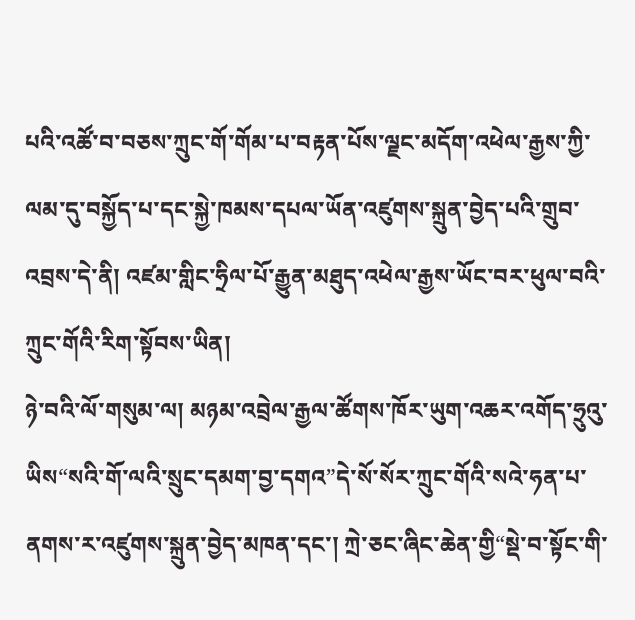པའི་འཚོ་བ་བཅས་ཀྲུང་གོ་གོམ་པ་བརྟན་པོས་ལྗང་མདོག་འཕེལ་རྒྱས་ཀྱི་ལམ་དུ་བསྐྱོད་པ་དང་སྐྱེ་ཁམས་དཔལ་ཡོན་འཛུགས་སྐྲུན་བྱེད་པའི་གྲུབ་འབྲས་དེ་ནི། འཛམ་གླིང་ཧྲིལ་པོ་རྒྱུན་མཐུད་འཕེལ་རྒྱས་ཡོང་བར་ཕུལ་བའི་ཀྲུང་གོའི་རིག་སྟོབས་ཡིན།
ཉེ་བའི་ལོ་གསུམ་ལ། མཉམ་འབྲེལ་རྒྱལ་ཚོགས་ཁོར་ཡུག་འཆར་འགོད་ཧྲུའུ་ཡིས“སའི་གོ་ལའི་སྲུང་དམག་བྱ་དགའ”དེ་སོ་སོར་ཀྲུང་གོའི་སའེ་ཧན་པ་ནགས་ར་འཛུགས་སྐྲུན་བྱེད་མཁན་དང་། ཀྲེ་ཅང་ཞིང་ཆེན་གྱི“སྡེ་བ་སྟོང་གི་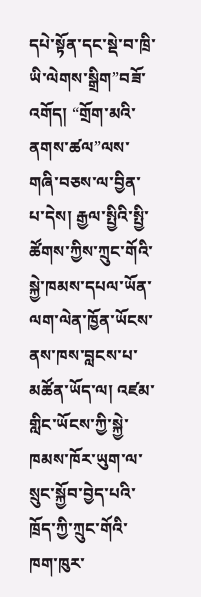དཔེ་སྟོན་དང་སྡེ་བ་ཁྲི་ཡི་ལེགས་སྒྲིག”བཟོ་འགོད། “གྲོག་མའི་ནགས་ཚལ”ལས་གཞི་བཅས་ལ་བྱིན་པ་དེས། རྒྱལ་སྤྱིའི་སྤྱི་ཚོགས་ཀྱིས་ཀྲུང་གོའི་སྐྱེ་ཁམས་དཔལ་ཡོན་ལག་ལེན་ཁྱོན་ཡོངས་ནས་ཁས་བླངས་པ་མཚོན་ཡོད་ལ། འཛམ་གླིང་ཡོངས་ཀྱི་སྐྱེ་ཁམས་ཁོར་ཡུག་ལ་སྲུང་སྐྱོབ་བྱེད་པའི་ཁྲོད་ཀྱི་ཀྲུང་གོའི་ཁག་ཁུར་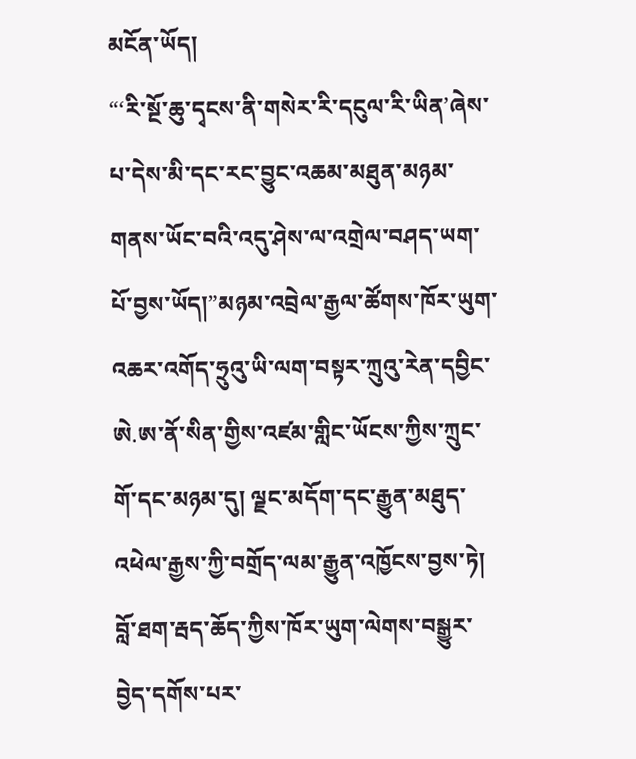མངོན་ཡོད།
“‘རི་སྔོ་ཆུ་དྭངས་ནི་གསེར་རི་དངུལ་རི་ཡིན’ཞེས་པ་དེས་མི་དང་རང་བྱུང་འཆམ་མཐུན་མཉམ་གནས་ཡོང་བའི་འདུ་ཤེས་ལ་འགྲེལ་བཤད་ཡག་པོ་བྱས་ཡོད།”མཉམ་འབྲེལ་རྒྱལ་ཚོགས་ཁོར་ཡུག་འཆར་འགོད་ཧྲུའུ་ཡི་ལག་བསྟར་ཀྲུའུ་རེན་དབྱིང་ཨེ.ཨ་ནོ་སིན་གྱིས་འཛམ་གླིང་ཡོངས་ཀྱིས་ཀྲུང་གོ་དང་མཉམ་དུ། ལྗང་མདོག་དང་རྒྱུན་མཐུད་འཕེལ་རྒྱས་ཀྱི་བགྲོད་ལམ་རྒྱུན་འཁྱོངས་བྱས་ཏེ། བློ་ཐག་རྦད་ཆོད་ཀྱིས་ཁོར་ཡུག་ལེགས་བསྒྱུར་བྱེད་དགོས་པར་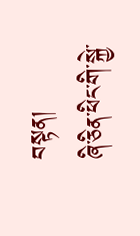བསྟན།
ཞི་ཅིན་ཕིང་གི་སྐྱེ་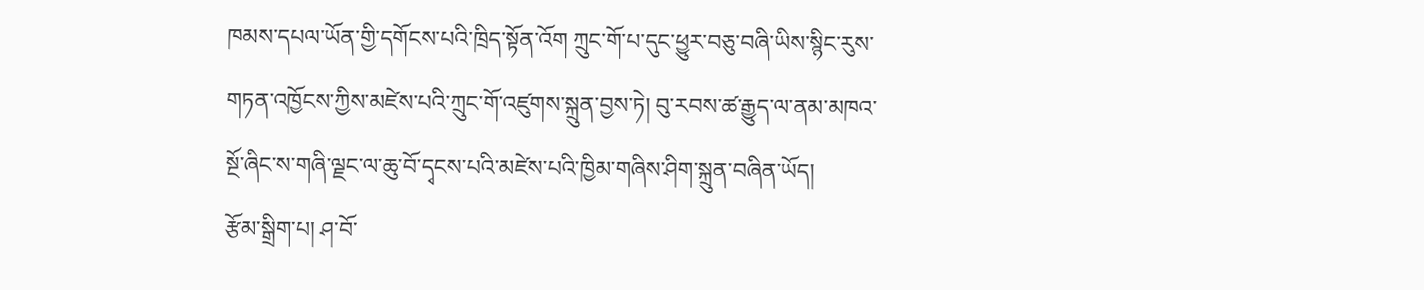ཁམས་དཔལ་ཡོན་གྱི་དགོངས་པའི་ཁྲིད་སྟོན་འོག ཀྲུང་གོ་པ་དུང་ཕྱུར་བཅུ་བཞི་ཡིས་སྙིང་རུས་གཏན་འཁྱོངས་ཀྱིས་མཛེས་པའི་ཀྲུང་གོ་འཛུགས་སྐྲུན་བྱས་ཏེ། བུ་རབས་ཚ་རྒྱུད་ལ་ནམ་མཁའ་སྔོ་ཞིང་ས་གཞི་ལྗང་ལ་ཆུ་བོ་དྭངས་པའི་མཛེས་པའི་ཁྱིམ་གཞིས་ཤིག་སྐྲུན་བཞིན་ཡོད།
རྩོམ་སྒྲིག་པ། ཤ་བོ་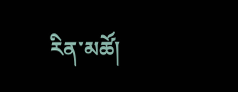རིན་མཚོ།